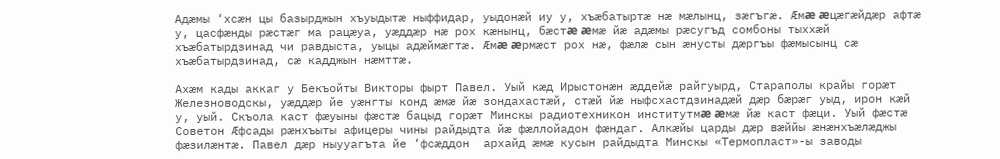Адæмы ‘хсæн цы базырджын хъуыдытæ ныффидар, уыдонæй иу у, хъæбатыртæ нæ мæлынц, зæгъгæ. Æмæ æцæгæйдæр афтæ у, цасфæнды рæстæг ма рацæуа, уæддæр нæ рох кæнынц, бæстæ æмæ йæ адæмы рæсугъд сомбоны тыххæй хъæбатырдзинад чи равдыста, уыцы адæймæгтæ. Æмæ æрмæст рох нæ, фæлæ сын æнусты дæргъы фæмысынц сæ хъæбатырдзинад, сæ кадджын нæмттæ.

Ахæм кады аккаг у Бекъойты Викторы фырт Павел. Уый кæд Ирыстонæн æддейæ райгуырд, Стараполы крайы горæт Железноводскы, уæддæр йе уæнгты конд æмæ йæ зондахастæй, стæй йæ ныфсхастдзинадæй дæр бæрæг уыд, ирон кæй у, уый. Скъола каст фæуыны фæстæ бацыд горæт Минскы радиотехникон институтмæ æмæ йæ каст фæци. Уый фæстæ Советон Æфсады рæнхъыты афицеры чины райдыдта йæ фæллойадон фæндаг. Алкæйы царды дæр вæййы æнæнхъæлæджы фæзилæнтæ. Павел дæр ныууагъта йе ‘фсæддон  архайд æмæ кусын райдыдта Минскы «Термопласт»-ы заводы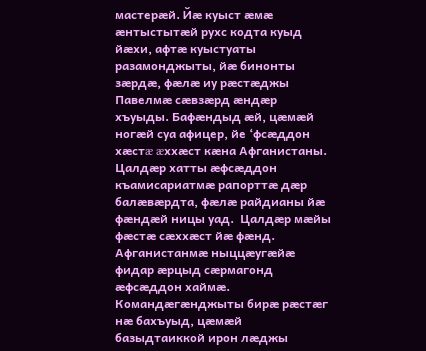мастерæй. Йæ куыст æмæ æнтыстытæй рухс кодта куыд йæхи, афтæ куыстуаты разамонджыты, йæ бинонты зæрдæ, фæлæ иу рæстæджы Павелмæ сæвзæрд æндæр хъуыды. Бафæндыд æй, цæмæй ногæй суа афицер, йе ‘фсæддон хæстæ æххæст кæна Афганистаны. Цалдæр хатты æфсæддон къамисариатмæ рапорттæ дæр балæвæрдта, фæлæ райдианы йæ фæндæй ницы уад.  Цалдæр мæйы фæстæ сæххæст йæ фæнд. Афганистанмæ ныццæугæйæ фидар æрцыд сæрмагонд æфсæддон хаймæ. Командæгæнджыты бирæ рæстæг нæ бахъуыд, цæмæй базыдтаиккой ирон лæджы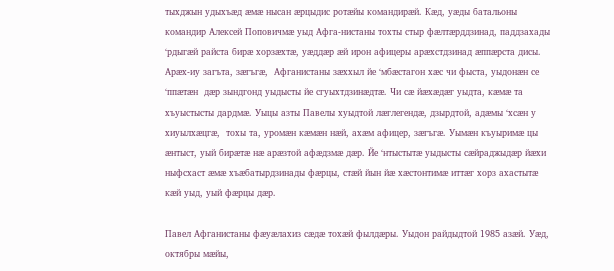тыхджын удыхъæд æмæ нысан æрцыдис ротæйы командирæй. Кæд, уæды батальоны командир Алексей Поповичмæ уыд Афга-нистаны тохты стыр фæлтæрддзинад, паддзахады ‘рдыгæй райста бирæ хорзæхтæ, уæддæр æй ирон афицеры арæхстдзинад æппæрста дисы. Арæх-иу загъта, зæгъгæ,  Афганистаны зæххыл йе ‘мбæстагон хæс чи фыста, уыдонæн се ‘ппæтæн  дæр зындгонд уыдысты йе сгуыхтдзинæдтæ. Чи сæ йæхæдæг уыдта, кæмæ та хъуыстысты дардмæ. Уыцы азты Павелы хуыдтой лæглегендæ, дзырдтой, адæмы ‘хсæн у хиуылхæцгæ,  тохы та, уромæн кæмæн нæй, ахæм афицер, зæгъгæ. Уымæн къуыримæ цы æнтыст, уый бирæтæ нæ арæзтой афæдзмæ дæр. Йе ‘нтыстытæ уыдысты сæйраджыдæр йæхи ныфсхаст æмæ хъæбатырдзинады фæрцы, стæй йын йæ хæстонтимæ иттæг хорз ахастытæ кæй уыд, уый фæрцы дæр.

Павел Афганистаны фæуæлахиз сæдæ тохæй фылдæры. Уыдон райдыдтой 1985 азæй. Уæд, октябры мæйы,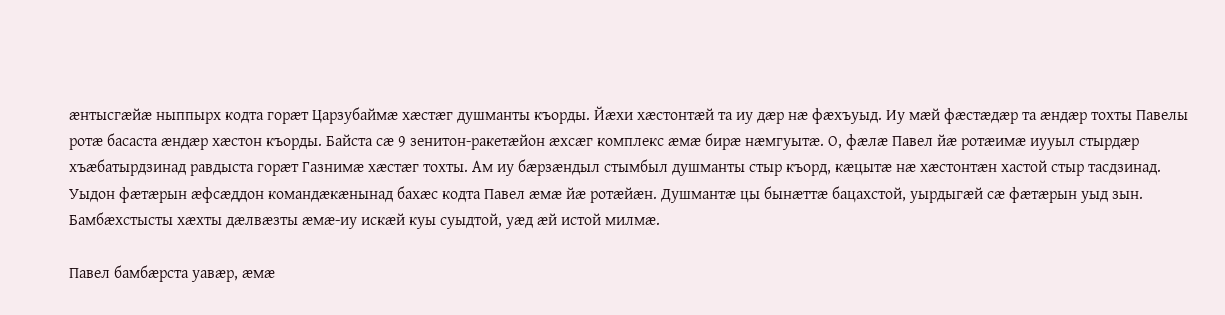æнтысгæйæ ныппырх кодта горæт Царзубаймæ хæстæг душманты къорды. Йæхи хæстонтæй та иу дæр нæ фæхъуыд. Иу мæй фæстæдæр та æндæр тохты Павелы ротæ басаста æндæр хæстон къорды. Байста сæ 9 зенитон-ракетæйон æхсæг комплекс æмæ бирæ нæмгуытæ. О, фæлæ Павел йæ ротæимæ иууыл стырдæр хъæбатырдзинад равдыста горæт Газнимæ хæстæг тохты. Ам иу бæрзæндыл стымбыл душманты стыр къорд, кæцытæ нæ хæстонтæн хастой стыр тасдзинад. Уыдон фæтæрын æфсæддон командæкæнынад бахæс кодта Павел æмæ йæ ротæйæн. Душмантæ цы бынæттæ бацахстой, уырдыгæй сæ фæтæрын уыд зын. Бамбæхстысты хæхты дæлвæзты æмæ-иу искæй куы суыдтой, уæд æй истой милмæ.

Павел бамбæрста уавæр, æмæ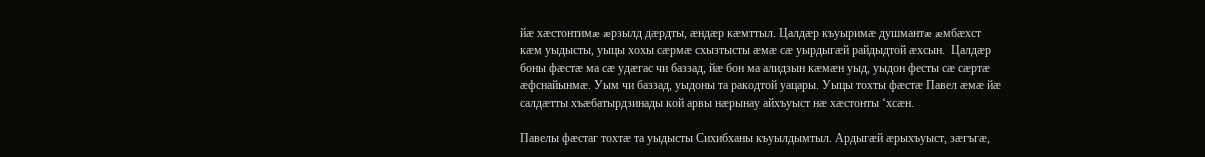йæ хæстонтимæ æрзылд дæрдты, æндæр кæмттыл. Цалдæр къуыримæ душмантæ æмбæхст кæм уыдысты, уыцы хохы сæрмæ схызтысты æмæ сæ уырдыгæй райдыдтой æхсын.  Цалдæр боны фæстæ ма сæ удæгас чи баззад, йæ бон ма алидзын кæмæн уыд, уыдон фесты сæ сæртæ æфснайынмæ. Уым чи баззад, уыдоны та ракодтой уацары. Уыцы тохты фæстæ Павел æмæ йæ салдæтты хъæбатырдзинады кой арвы нæрынау айхъуыст нæ хæстонты ‘хсæн.

Павелы фæстаг тохтæ та уыдысты Сихибханы къуылдымтыл. Ардыгæй æрыхъуыст, зæгъгæ,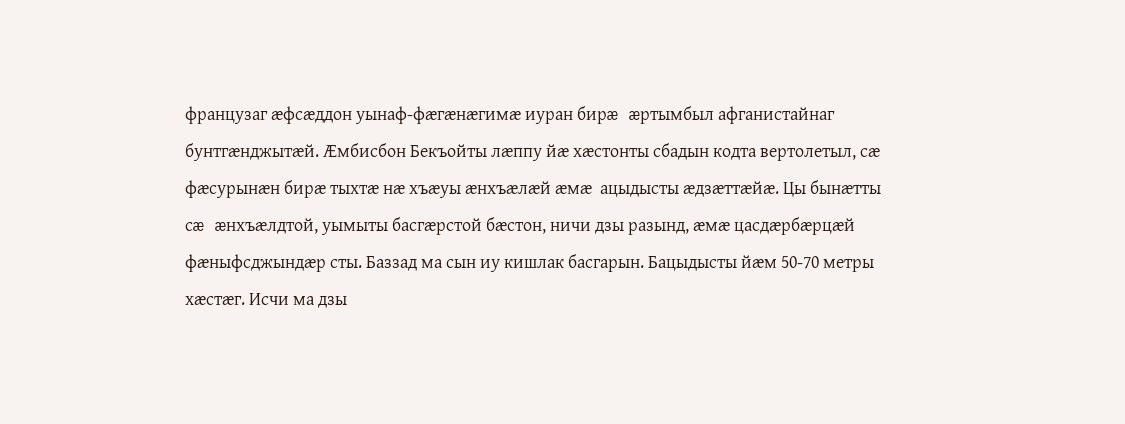французаг æфсæддон уынаф-фæгæнæгимæ иуран бирæ æртымбыл афганистайнаг бунтгæнджытæй. Æмбисбон Бекъойты лæппу йæ хæстонты сбадын кодта вертолетыл, сæ фæсурынæн бирæ тыхтæ нæ хъæуы æнхъæлæй æмæ  ацыдысты æдзæттæйæ. Цы бынæтты сæ æнхъæлдтой, уымыты басгæрстой бæстон, ничи дзы разынд, æмæ цасдæрбæрцæй фæныфсджындæр сты. Баззад ма сын иу кишлак басгарын. Бацыдысты йæм 50-70 метры хæстæг. Исчи ма дзы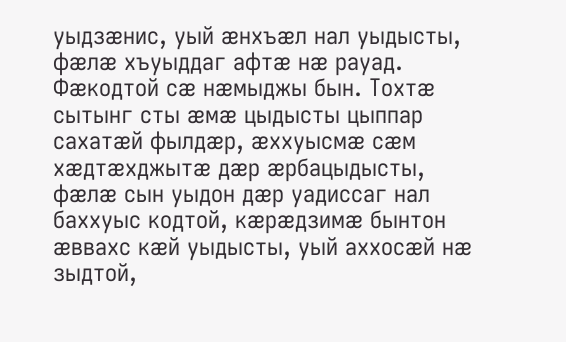уыдзæнис, уый æнхъæл нал уыдысты, фæлæ хъуыддаг афтæ нæ рауад. Фæкодтой сæ нæмыджы бын. Тохтæ сытынг сты æмæ цыдысты цыппар сахатæй фылдæр, æххуысмæ сæм хæдтæхджытæ дæр æрбацыдысты, фæлæ сын уыдон дæр уадиссаг нал баххуыс кодтой, кæрæдзимæ бынтон æввахс кæй уыдысты, уый аххосæй нæ зыдтой,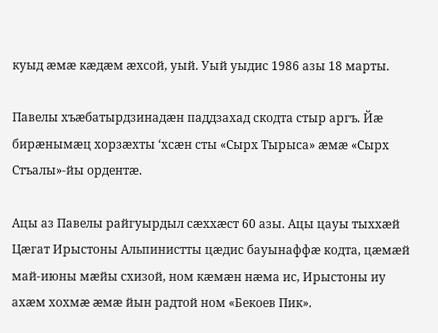куыд æмæ кæдæм æхсой, уый. Уый уыдис 1986 азы 18 марты.

Павелы хъæбатырдзинадæн паддзахад скодта стыр аргъ. Йæ бирæнымæц хорзæхты ‘хсæн сты «Сырх Тырыса» æмæ «Сырх Стъалы»-йы ордентæ.

Ацы аз Павелы райгуырдыл сæххæст 60 азы. Ацы цауы тыххæй Цæгат Ирыстоны Альпинистты цæдис бауынаффæ кодта, цæмæй май-июны мæйы схизой, ном кæмæн нæма ис, Ирыстоны иу ахæм хохмæ æмæ йын радтой ном «Бекоев Пик».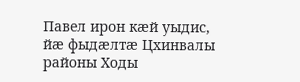Павел ирон кæй уыдис, йæ фыдæлтæ Цхинвалы районы Ходы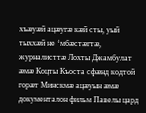хъæуæй ацæугæ кæй сты, уый тыххæй не ‘мбæстæгтæ, журналисттæ Лохты Джамбулат æмæ Коцты Къоста сфæнд кодтой горæт Минскмæ ацæуын æмæ документалон фильм Павелы цард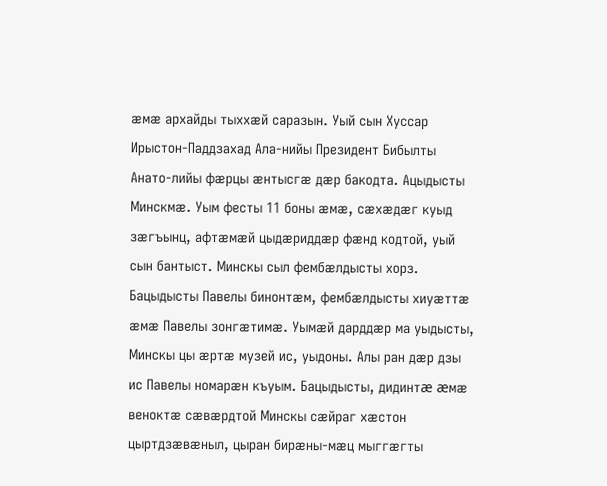æмæ архайды тыххæй саразын. Уый сын Хуссар Ирыстон-Паддзахад Ала-нийы Президент Бибылты Анато-лийы фæрцы æнтысгæ дæр бакодта. Ацыдысты Минскмæ. Уым фесты 11 боны æмæ, сæхæдæг куыд зæгъынц, афтæмæй цыдæриддæр фæнд кодтой, уый сын бантыст. Минскы сыл фембæлдысты хорз. Бацыдысты Павелы бинонтæм, фембæлдысты хиуæттæ æмæ Павелы зонгæтимæ. Уымæй дарддæр ма уыдысты, Минскы цы æртæ музей ис, уыдоны. Алы ран дæр дзы ис Павелы номарæн къуым. Бацыдысты, дидинтæ æмæ веноктæ сæвæрдтой Минскы сæйраг хæстон цыртдзæвæныл, цыран бирæны-мæц мыггæгты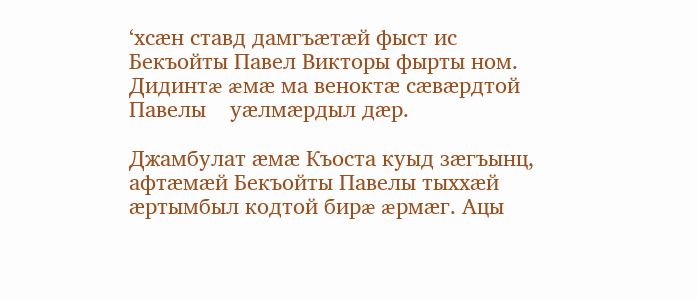‘хсæн ставд дамгъæтæй фыст ис Бекъойты Павел Викторы фырты ном. Дидинтæ æмæ ма веноктæ сæвæрдтой Павелы    уæлмæрдыл дæр.

Джамбулат æмæ Къоста куыд зæгъынц, афтæмæй Бекъойты Павелы тыххæй æртымбыл кодтой бирæ æрмæг. Ацы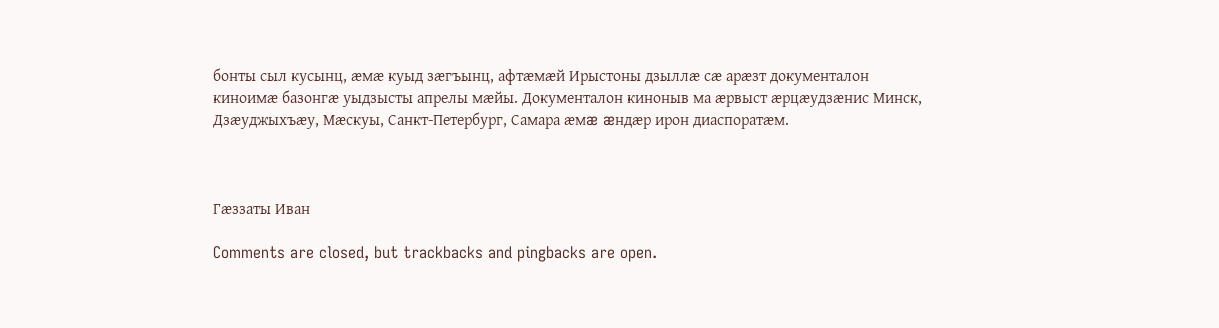бонты сыл кусынц, æмæ куыд зæгъынц, афтæмæй Ирыстоны дзыллæ сæ арæзт документалон киноимæ базонгæ уыдзысты апрелы мæйы. Документалон киноныв ма æрвыст æрцæудзæнис Минск, Дзæуджыхъæу, Мæскуы, Санкт-Петербург, Самара æмæ æндæр ирон диаспоратæм.



Гæззаты Иван

Comments are closed, but trackbacks and pingbacks are open.